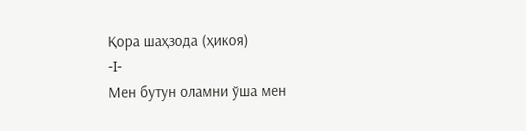Қора шаҳзода (ҳикоя)
-I-
Мен бутун оламни ўша мен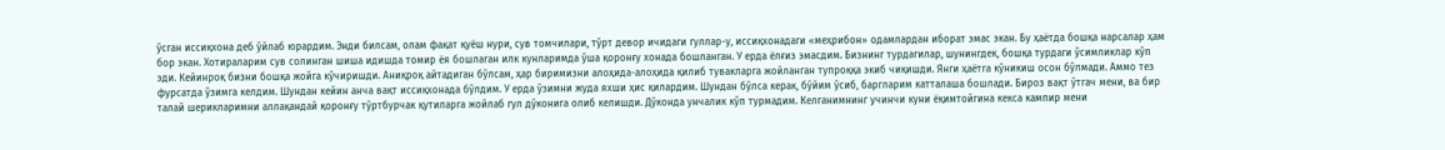ўсган иссиқхона деб ўйлаб юрардим. Энди билсам, олам фақат қуёш нури, сув томчилари, тўрт девор ичидаги гуллар-у, иссиқхонадаги «меҳрибон» одамлардан иборат эмас экан. Бу ҳаётда бошқа нарсалар ҳам бор экан. Хотираларим сув солинган шиша идишда томир ёя бошлаган илк кунларимда ўша қоронғу хонада бошланган. У ерда ёлғиз эмасдим. Бизнинг турдагилар, шунингдек, бошқа турдаги ўсимликлар кўп эди. Кейинроқ бизни бошқа жойга кўчиришди. Аниқроқ айтадиган бўлсам, ҳар биримизни алоҳида-алоҳида қилиб тувакларга жойланган тупроққа экиб чиқишди. Янги ҳаётга кўникиш осон бўлмади. Аммо тез фурсатда ўзимга келдим. Шундан кейин анча вақт иссиқхонада бўлдим. У ерда ўзимни жуда яхши ҳис қилардим. Шундан бўлса керак, бўйим ўсиб, баргларим катталаша бошлади. Бироз вақт ўтгач мени, ва бир талай шерикларимни аллақандай қоронғу тўртбурчак қутиларга жойлаб гул дўконига олиб келишди. Дўконда унчалик кўп турмадим. Келганимнинг учинчи куни ёқимтойгина кекса кампир мени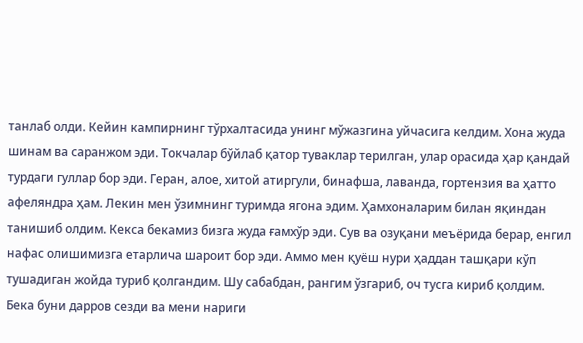танлаб олди. Кейин кампирнинг тўрхалтасида унинг мўжазгина уйчасига келдим. Хона жуда шинам ва саранжом эди. Токчалар бўйлаб қатор туваклар терилган, улар орасида ҳар қандай турдаги гуллар бор эди. Геран, алое, хитой атиргули, бинафша, лаванда, гортензия ва ҳатто афеляндра ҳам. Лекин мен ўзимнинг туримда ягона эдим. Ҳамхоналарим билан яқиндан танишиб олдим. Кекса бекамиз бизга жуда ғамхўр эди. Сув ва озуқани меъёрида берар, енгил нафас олишимизга етарлича шароит бор эди. Аммо мен қуёш нури ҳаддан ташқари кўп тушадиган жойда туриб қолгандим. Шу сабабдан, рангим ўзгариб, оч тусга кириб қолдим. Бека буни дарров сезди ва мени нариги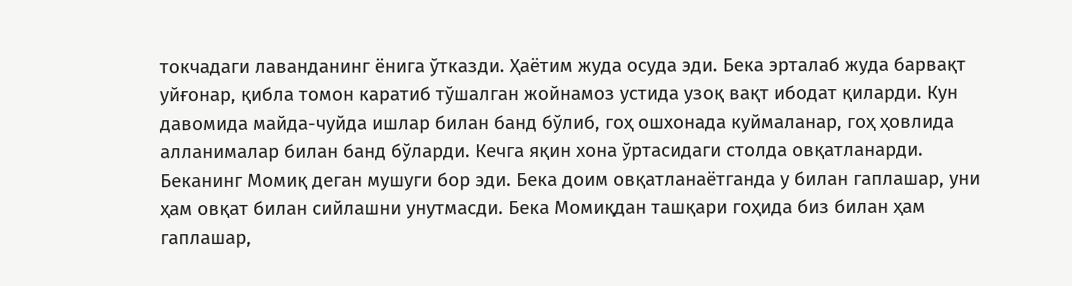токчадаги лаванданинг ёнига ўтказди. Ҳаётим жуда осуда эди. Бека эрталаб жуда барвақт уйғонар, қибла томон каратиб тўшалган жойнамоз устида узоқ вақт ибодат қиларди. Кун давомида майда-чуйда ишлар билан банд бўлиб, гоҳ ошхонада куймаланар, гоҳ ҳовлида алланималар билан банд бўларди. Кечга яқин хона ўртасидаги столда овқатланарди. Беканинг Момиқ деган мушуги бор эди. Бека доим овқатланаётганда у билан гаплашар, уни ҳам овқат билан сийлашни унутмасди. Бека Момиқдан ташқари гоҳида биз билан ҳам гаплашар,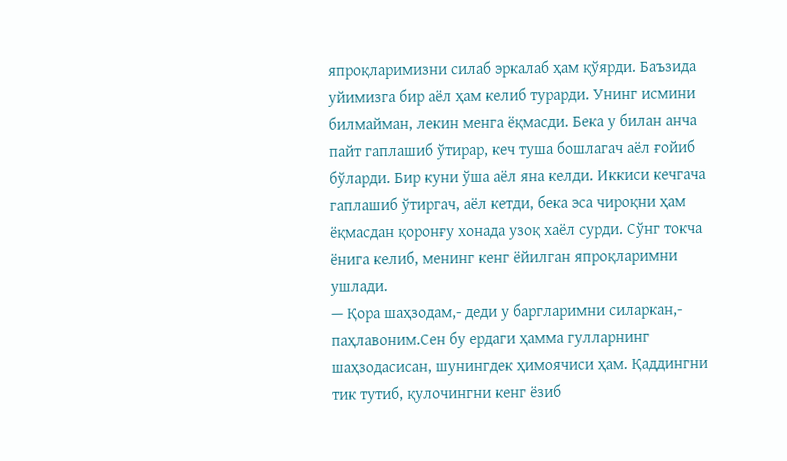япроқларимизни силаб эркалаб ҳам қўярди. Баъзида уйимизга бир аёл ҳам келиб турарди. Унинг исмини билмайман, лекин менга ёқмасди. Бека у билан анча пайт гаплашиб ўтирар, кеч туша бошлагач аёл ғойиб бўларди. Бир куни ўша аёл яна келди. Иккиси кечгача гаплашиб ўтиргач, аёл кетди, бека эса чироқни ҳам ёқмасдан қоронғу хонада узоқ хаёл сурди. Сўнг токча ёнига келиб, менинг кенг ёйилган япроқларимни ушлади.
— Қора шаҳзодам,- деди у баргларимни силаркан,- паҳлавоним.Сен бу ердаги ҳамма гулларнинг шаҳзодасисан, шунингдек ҳимоячиси ҳам. Қаддингни тик тутиб, қулочингни кенг ёзиб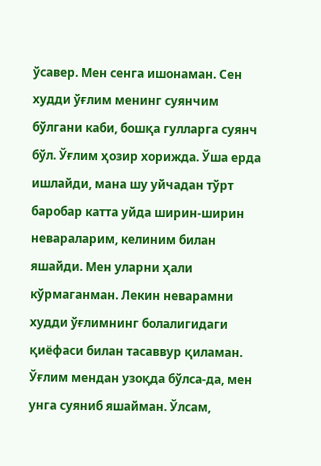ўсавер. Мен сенга ишонаман. Сен худди ўғлим менинг суянчим бўлгани каби, бошқа гулларга суянч бўл. Ўғлим ҳозир хорижда. Ўша ерда ишлайди, мана шу уйчадан тўрт баробар катта уйда ширин-ширин невараларим, келиним билан яшайди. Мен уларни ҳали кўрмаганман. Лекин неварамни худди ўғлимнинг болалигидаги қиёфаси билан тасаввур қиламан. Ўғлим мендан узоқда бўлса-да, мен унга суяниб яшайман. Ўлсам,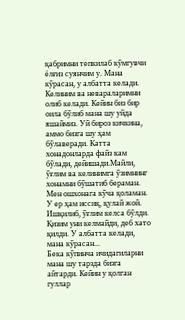қабримни тепкилаб кўмгувчи ёлғиз суянчим у. Мана кўрасан, у албатта келади. Келиним ва невараларимни олиб келади. Кейин биз бир оила бўлиб мана шу уйда яшаймиз. Уй бироз кичкина, аммо бизга шу ҳам бўлаверади. Катта хонадонларда файз кам бўлади, дейишади.Майли, ўғлим ва келинимга ўзимнинг хонамни бўшатиб бераман. Мен ошхонага кўча қоламан. У ер ҳам иссиқ, қулай жой. Ишқилиб, ўғлим келса бўлди. Қизим уни келмайди, деб хато қилди. У албатта келади, мана кўрасан...
Бека кўпинча ичидагиларни мана шу тарзда бизга айтарди. Кейин у қолган гуллар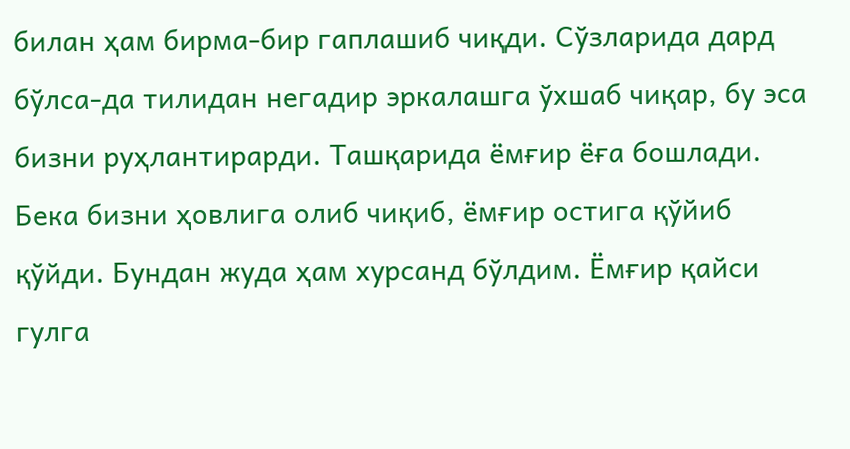билан ҳам бирма-бир гаплашиб чиқди. Сўзларида дард бўлса-да тилидан негадир эркалашга ўхшаб чиқар, бу эса бизни руҳлантирарди. Ташқарида ёмғир ёға бошлади. Бека бизни ҳовлига олиб чиқиб, ёмғир остига қўйиб қўйди. Бундан жуда ҳам хурсанд бўлдим. Ёмғир қайси гулга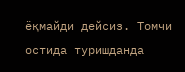ёқмайди дейсиз. Томчи остида туришданда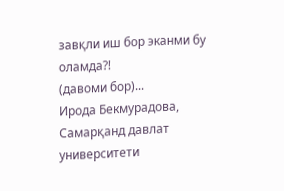завқли иш бор эканми бу оламда?!
(давоми бор)...
Ирода Бекмурадова,
Самарқанд давлат университети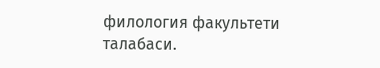филология факультети талабаси.